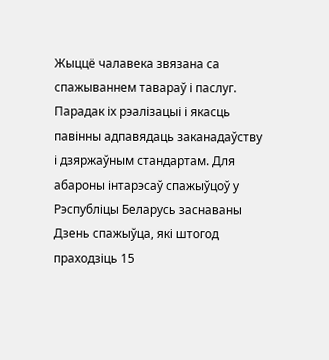Жыццё чалавека звязана са спажываннем тавараў і паслуг. Парадак іх рэалізацыі і якасць павінны адпавядаць заканадаўству і дзяржаўным стандартам. Для абароны інтарэсаў спажыўцоў у Рэспубліцы Беларусь заснаваны Дзень спажыўца, які штогод праходзіць 15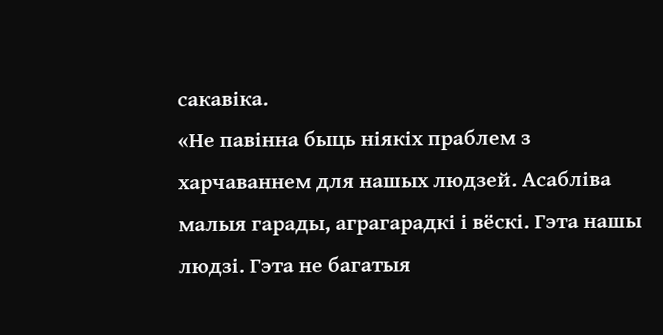сакавіка.
«Не павінна быць ніякіх праблем з харчаваннем для нашых людзей. Асабліва малыя гарады, аграгарадкі і вёскі. Гэта нашы людзі. Гэта не багатыя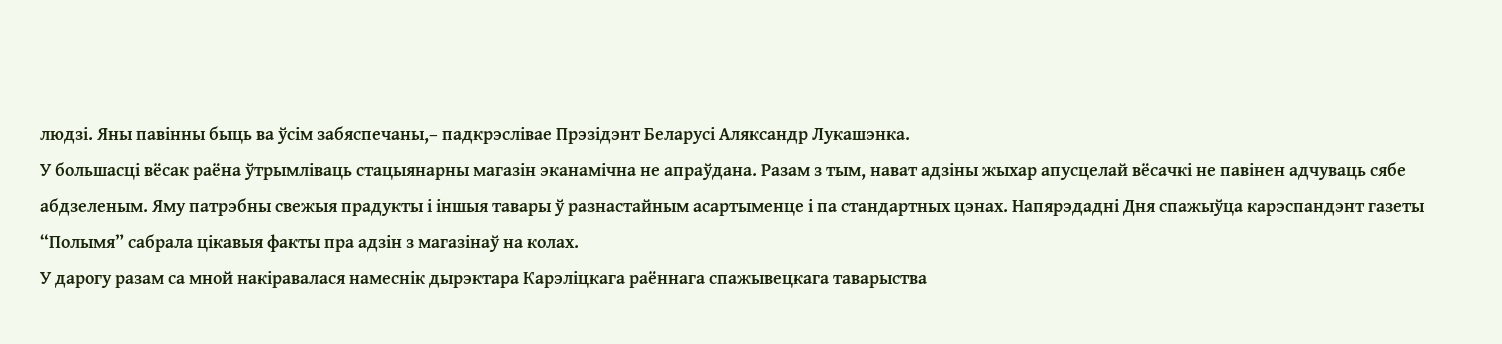людзі. Яны павінны быць ва ўсім забяспечаны,– падкрэслівае Прэзідэнт Беларусі Аляксандр Лукашэнка.
У большасці вёсак раёна ўтрымліваць стацыянарны магазін эканамічна не апраўдана. Разам з тым, нават адзіны жыхар апусцелай вёсачкі не павінен адчуваць сябе абдзеленым. Яму патрэбны свежыя прадукты і іншыя тавары ў разнастайным асартыменце і па стандартных цэнах. Напярэдадні Дня спажыўца карэспандэнт газеты “Полымя” сабрала цікавыя факты пра адзін з магазінаў на колах.
У дарогу разам са мной накіравалася намеснік дырэктара Карэліцкага раённага спажывецкага таварыства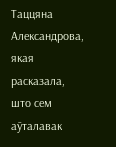Таццяна Александрова, якая расказала, што сем аўталавак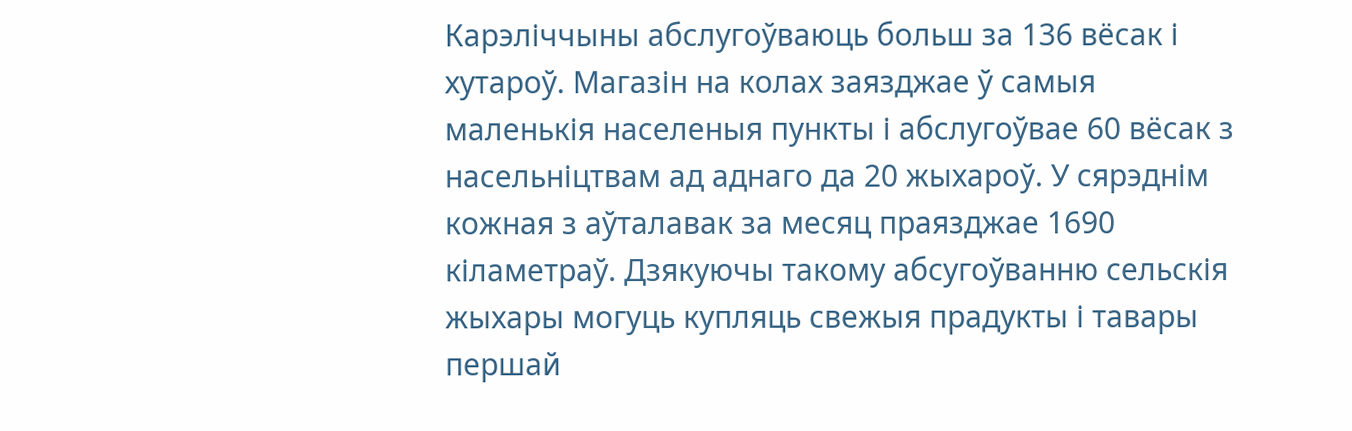Карэліччыны абслугоўваюць больш за 136 вёсак і хутароў. Магазін на колах заязджае ў самыя маленькія населеныя пункты і абслугоўвае 60 вёсак з насельніцтвам ад аднаго да 20 жыхароў. У сярэднім кожная з аўталавак за месяц праязджае 1690 кіламетраў. Дзякуючы такому абсугоўванню сельскія жыхары могуць купляць свежыя прадукты і тавары першай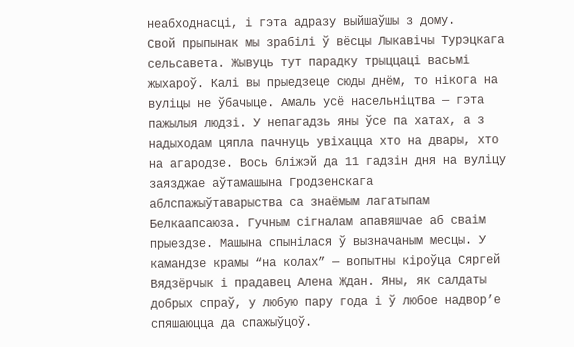неабходнасці, і гэта адразу выйшаўшы з дому.
Свой прыпынак мы зрабілі ў вёсцы Лыкавічы Турэцкага сельсавета. Жывуць тут парадку трыццаці васьмі жыхароў. Калі вы прыедзеце сюды днём, то нікога на вуліцы не ўбачыце. Амаль усё насельніцтва — гэта пажылыя людзі. У непагадзь яны ўсе па хатах, а з надыходам цяпла пачнуць увіхацца хто на двары, хто на агародзе. Вось бліжэй да 11 гадзін дня на вуліцу заязджае аўтамашына Гродзенскага аблспажыўтаварыства са знаёмым лагатыпам Белкаапсаюза. Гучным сігналам апавяшчае аб сваім прыездзе. Машына спынілася ў вызначаным месцы. У камандзе крамы “на колах” — вопытны кіроўца Сяргей Вядзёрчык і прадавец Алена Ждан. Яны, як салдаты добрых спраў, у любую пару года і ў любое надвор’е спяшаюцца да спажыўцоў.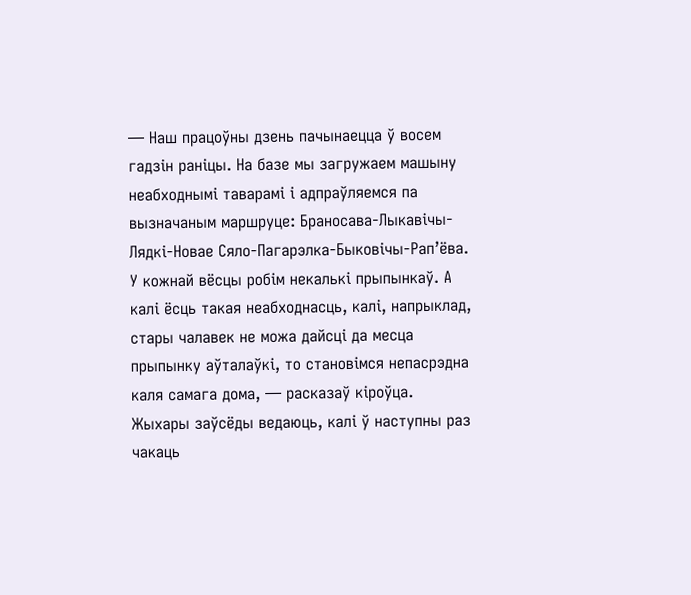— Наш працоўны дзень пачынаецца ў восем гадзін раніцы. На базе мы загружаем машыну неабходнымі таварамі і адпраўляемся па вызначаным маршруце: Браносава-Лыкавічы-Лядкі-Новае Сяло-Пагарэлка-Быковічы-Рап’ёва. У кожнай вёсцы робім некалькі прыпынкаў. А калі ёсць такая неабходнасць, калі, напрыклад, стары чалавек не можа дайсці да месца прыпынку аўталаўкі, то становімся непасрэдна каля самага дома, — расказаў кіроўца.
Жыхары заўсёды ведаюць, калі ў наступны раз чакаць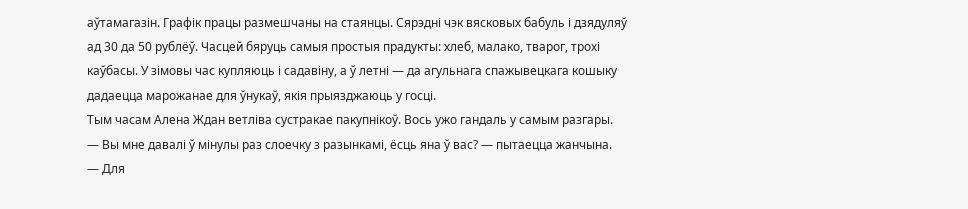аўтамагазін. Графік працы размешчаны на стаянцы. Сярэдні чэк вясковых бабуль і дзядуляў ад 30 да 50 рублёў. Часцей бяруць самыя простыя прадукты: хлеб, малако, тварог, трохі каўбасы. У зімовы час купляюць і садавіну, а ў летні — да агульнага спажывецкага кошыку дадаецца марожанае для ўнукаў, якія прыязджаюць у госці.
Тым часам Алена Ждан ветліва сустракае пакупнікоў. Вось ужо гандаль у самым разгары.
— Вы мне давалі ў мінулы раз слоечку з разынкамі, ёсць яна ў вас? — пытаецца жанчына.
— Для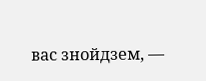вас знойдзем, —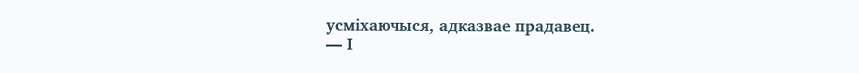усміхаючыся, адказвае прадавец.
— І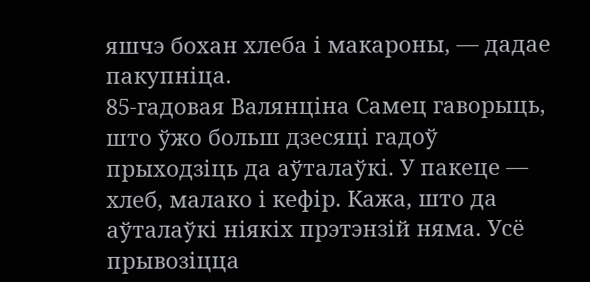яшчэ бохан хлеба і макароны, — дадае пакупніца.
85-гадовая Валянціна Самец гаворыць, што ўжо больш дзесяці гадоў прыходзіць да аўталаўкі. У пакеце — хлеб, малако і кефір. Кажа, што да аўталаўкі ніякіх прэтэнзій няма. Усё прывозіцца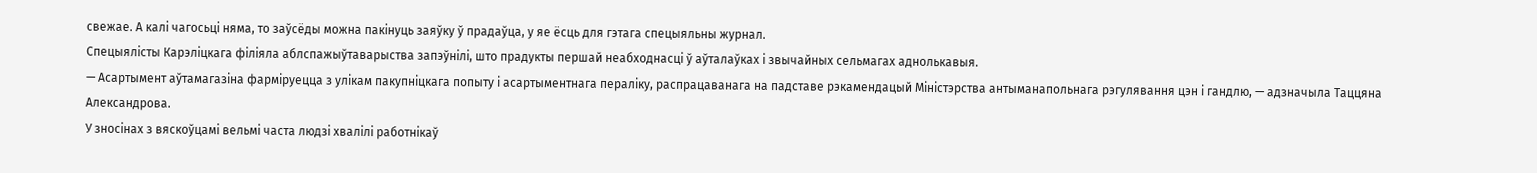свежае. А калі чагосьці няма, то заўсёды можна пакінуць заяўку ў прадаўца, у яе ёсць для гэтага спецыяльны журнал.
Спецыялісты Карэліцкага філіяла аблспажыўтаварыства запэўнілі, што прадукты першай неабходнасці ў аўталаўках і звычайных сельмагах аднолькавыя.
— Асартымент аўтамагазіна фарміруецца з улікам пакупніцкага попыту і асартыментнага пераліку, распрацаванага на падставе рэкамендацый Міністэрства антыманапольнага рэгулявання цэн і гандлю, — адзначыла Таццяна Александрова.
У зносінах з вяскоўцамі вельмі часта людзі хвалілі работнікаў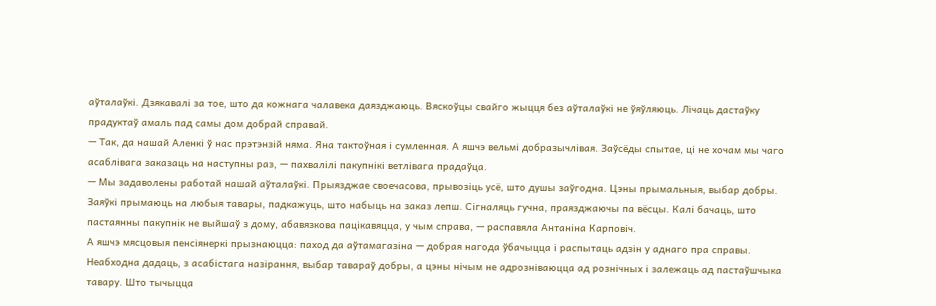аўталаўкі. Дзякавалі за тое, што да кожнага чалавека даязджаюць. Вяскоўцы свайго жыцця без аўталаўкі не ўяўляюць. Лічаць дастаўку прадуктаў амаль пад самы дом добрай справай.
— Так, да нашай Аленкі ў нас прэтэнзій няма. Яна тактоўная і сумленная. А яшчэ вельмі добразычлівая. Заўсёды спытае, ці не хочам мы чаго асаблівага заказаць на наступны раз, — пахвалілі пакупнікі ветлівага прадаўца.
— Мы задаволены работай нашай аўталаўкі. Прыязджае своечасова, прывозіць усё, што душы заўгодна. Цэны прымальныя, выбар добры. Заяўкі прымаюць на любыя тавары, падкажуць, што набыць на заказ лепш. Сігналяць гучна, праязджаючы па вёсцы. Калі бачаць, што пастаянны пакупнік не выйшаў з дому, абавязкова пацікавяцца, у чым справа, — распавяла Антаніна Карповіч.
А яшчэ мясцовыя пенсіянеркі прызнаюцца: паход да аўтамагазіна — добрая нагода ўбачыцца і распытаць адзін у аднаго пра справы.
Неабходна дадаць, з асабістага назірання, выбар тавараў добры, а цэны нічым не адрозніваюцца ад рознічных і залежаць ад пастаўшчыка тавару. Што тычыцца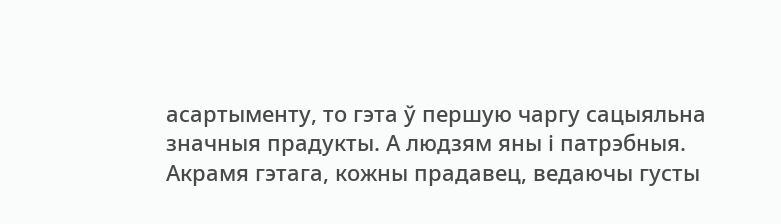асартыменту, то гэта ў першую чаргу сацыяльна значныя прадукты. А людзям яны і патрэбныя. Акрамя гэтага, кожны прадавец, ведаючы густы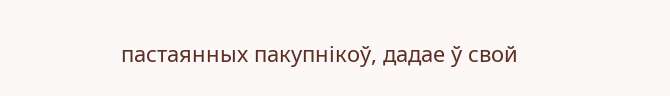пастаянных пакупнікоў, дадае ў свой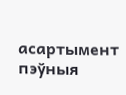асартымент пэўныя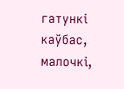гатункі каўбас, малочкі,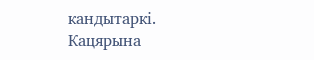кандытаркі.
Кацярына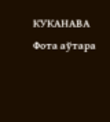КУКАНАВА
Фота аўтара